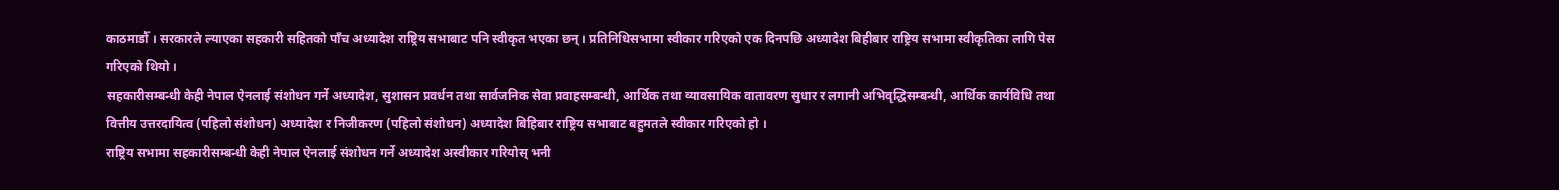काठमाडौँ । सरकारले ल्याएका सहकारी सहितको पाँच अध्यादेश राष्ट्रिय सभाबाट पनि स्वीकृत भएका छन् । प्रतिनिधिसभामा स्वीकार गरिएको एक दिनपछि अध्यादेश बिहीबार राष्ट्रिय सभामा स्वीकृतिका लागि पेस गरिएको थियो ।
सहकारीसम्बन्धी केही नेपाल ऐनलाई संशोधन गर्ने अध्यादेश, सुशासन प्रवर्धन तथा सार्वजनिक सेवा प्रवाहसम्बन्धी, आर्थिक तथा व्यावसायिक वातावरण सुधार र लगानी अभिवृद्धिसम्बन्धी, आर्थिक कार्यविधि तथा वित्तीय उत्तरदायित्व (पहिलो संशोधन) अध्यादेश र निजीकरण (पहिलो संशोधन) अध्यादेश बिहिबार राष्ट्रिय सभाबाट बहुमतले स्वीकार गरिएको हो ।
राष्ट्रिय सभामा सहकारीसम्बन्धी केही नेपाल ऐनलाई संशोधन गर्ने अध्यादेश अस्वीकार गरियोस् भनी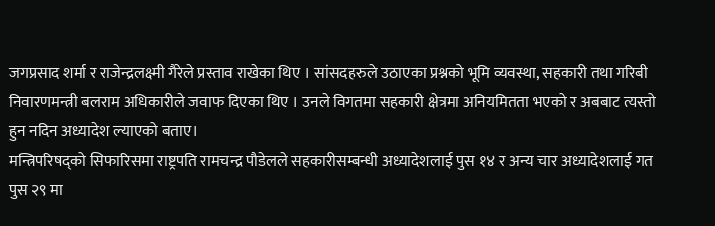जगप्रसाद शर्मा र राजेन्द्रलक्ष्मी गैरेले प्रस्ताव राखेका थिए । सांसदहरुले उठाएका प्रश्नको भूमि व्यवस्था, सहकारी तथा गरिबी निवारणमन्त्री बलराम अधिकारीले जवाफ दिएका थिए । उनले विगतमा सहकारी क्षेत्रमा अनियमितता भएको र अबबाट त्यस्तो हुन नदिन अध्यादेश ल्याएको बताए।
मन्त्रिपरिषद्को सिफारिसमा राष्ट्रपति रामचन्द्र पौडेलले सहकारीसम्बन्धी अध्यादेशलाई पुस १४ र अन्य चार अध्यादेशलाई गत पुस २९ मा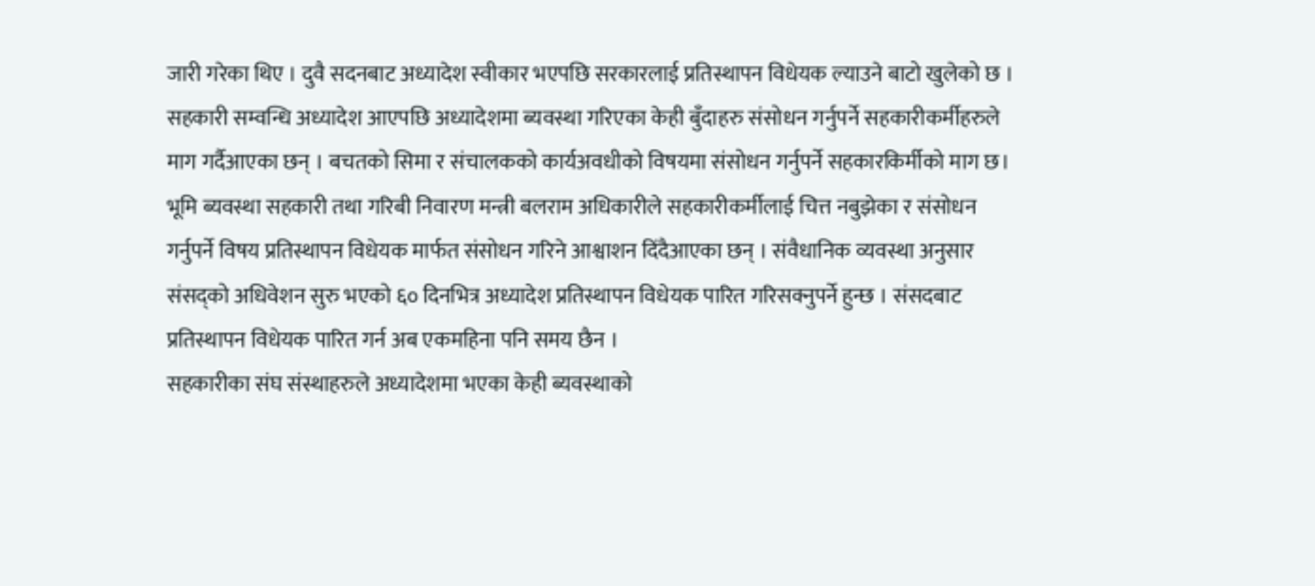जारी गरेका थिए । दुवै सदनबाट अध्यादेश स्वीकार भएपछि सरकारलाई प्रतिस्थापन विधेयक ल्याउने बाटो खुलेको छ ।
सहकारी सम्वन्धि अध्यादेश आएपछि अध्यादेशमा ब्यवस्था गरिएका केही बुँदाहरु संसोधन गर्नुपर्ने सहकारीकर्मीहरुले माग गर्दैआएका छन् । बचतको सिमा र संचालकको कार्यअवधीको विषयमा संसोधन गर्नुपर्ने सहकारकिर्मीको माग छ।
भूमि ब्यवस्था सहकारी तथा गरिबी निवारण मन्त्री बलराम अधिकारीले सहकारीकर्मीलाई चित्त नबुझेका र संसोधन गर्नुपर्ने विषय प्रतिस्थापन विधेयक मार्फत संसोधन गरिने आश्वाशन दिंदैआएका छन् । संवैधानिक व्यवस्था अनुसार संसद्को अधिवेशन सुरु भएको ६० दिनभित्र अध्यादेश प्रतिस्थापन विधेयक पारित गरिसक्नुपर्ने हुन्छ । संसदबाट प्रतिस्थापन विधेयक पारित गर्न अब एकमहिना पनि समय छैन ।
सहकारीका संघ संस्थाहरुले अध्यादेशमा भएका केही ब्यवस्थाको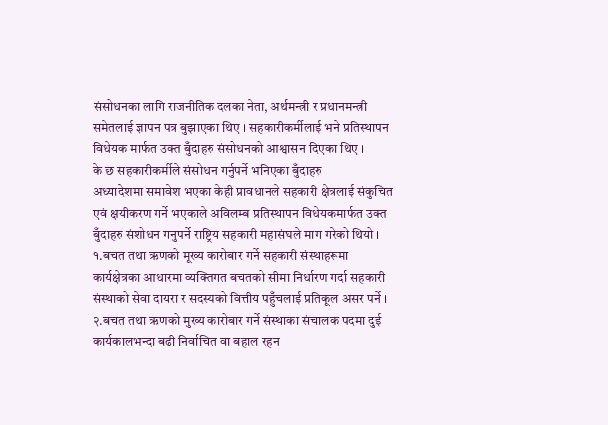संसोधनका लागि राजनीतिक दलका नेता, अर्थमन्त्री र प्रधानमन्त्री समेतलाई ज्ञापन पत्र बुझाएका थिए । सहकारीकर्मीलाई भने प्रतिस्थापन विधेयक मार्फत उक्त बुँदाहरु संसोधनको आश्वासन दिएका थिए ।
के छ सहकारीकर्मीले संसोधन गर्नुपर्ने भनिएका बुँदाहरु
अध्यादेशमा समावेश भएका केही प्रावधानले सहकारी क्षेत्रलाई संकुचित एवं क्षयीकरण गर्ने भएकाले अविलम्ब प्रतिस्थापन विधेयकमार्फत उक्त बुँदाहरु संशोधन गनुपर्ने राष्ट्रिय सहकारी महासंघले माग गरेको थियो ।
१.बचत तथा ऋणको मूख्य कारोबार गर्ने सहकारी संस्थाहरूमा कार्यक्षेत्रका आधारमा व्यक्तिगत बचतको सीमा निर्धारण गर्दा सहकारी संस्थाको सेवा दायरा र सदस्यको वित्तीय पहुँचलाई प्रतिकूल असर पर्ने ।
२.बचत तथा ऋणको मुख्य कारोबार गर्ने संस्थाका संचालक पदमा दुई कार्यकालभन्दा बढी निर्वाचित वा बहाल रहन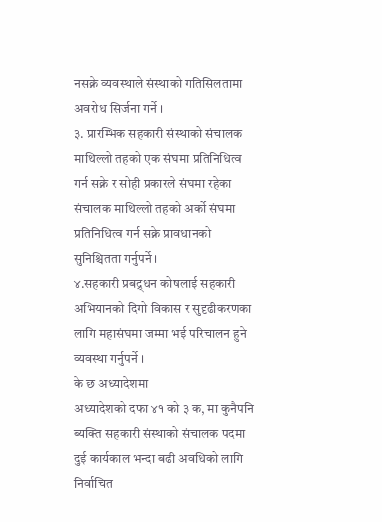नसक्ने व्यवस्थाले संस्थाको गतिसिलतामा अवरोध सिर्जना गर्ने ।
३. प्रारम्भिक सहकारी संस्थाको संचालक माथिल्लो तहको एक संघमा प्रतिनिधित्व गर्न सक्ने र सोही प्रकारले संघमा रहेका संचालक माथिल्लो तहको अर्को संघमा प्रतिनिधित्व गर्न सक्ने प्रावधानको सुनिश्चितता गर्नुपर्ने ।
४.सहकारी प्रबद्र्धन कोषलाई सहकारी अभियानको दिगो विकास र सुदृढीकरणका लागि महासंघमा जम्मा भई परिचालन हुने व्यवस्था गर्नुपर्ने ।
के छ अध्यादेशमा
अध्यादेशको दफा ४१ को ३ क, मा कुनैपनि ब्यक्ति सहकारी संस्थाको संचालक पदमा दुई कार्यकाल भन्दा बढी अवधिको लागि निर्वाचित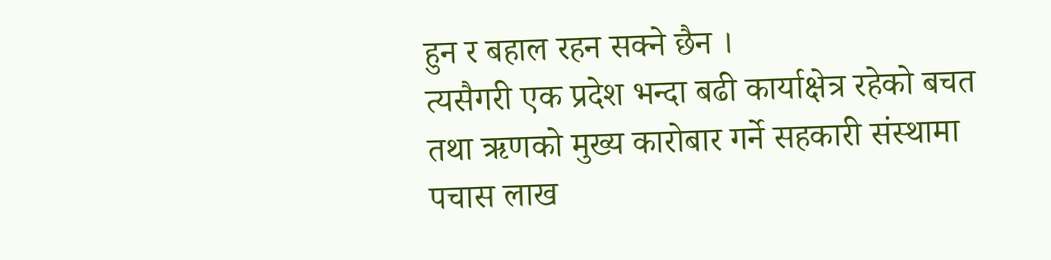हुन र बहाल रहन सक्ने छैन ।
त्यसैगरी एक प्रदेश भन्दा बढी कार्याक्षेत्र रहेको बचत तथा ऋणको मुख्य कारोबार गर्ने सहकारी संस्थामा पचास लाख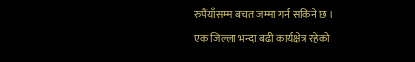रुपैंयाँसम्म बचत जम्मा गर्न सकिने छ ।
एक जिल्ला भन्दा बढी कार्यक्षेत्र रहेको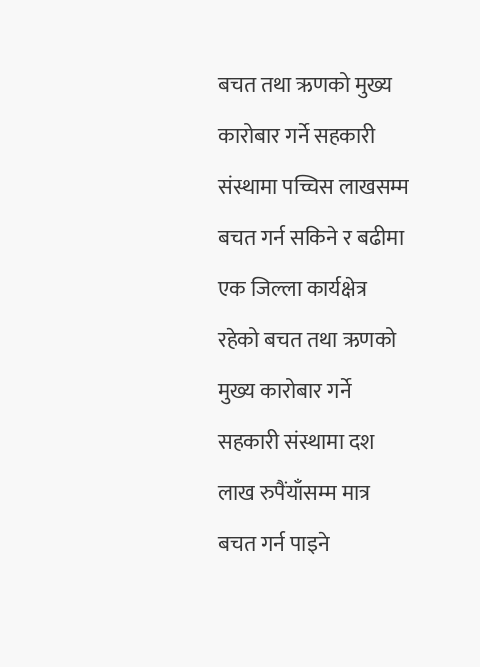बचत तथा ऋणको मुख्य कारोबार गर्ने सहकारी संस्थामा पच्चिस लाखसम्म बचत गर्न सकिने र बढीमा एक जिल्ला कार्यक्षेत्र रहेको बचत तथा ऋणको मुख्य कारोबार गर्ने सहकारी संस्थामा दश लाख रुपैंयाँसम्म मात्र बचत गर्न पाइने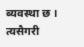ब्यवस्था छ ।
त्यसैगरी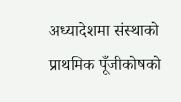अध्यादेशमा संस्थाको प्राथमिक पूँजीकोषको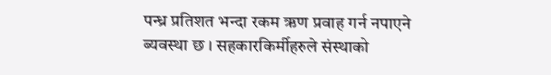पन्ध्र प्रतिशत भन्दा रकम ऋण प्रवाह गर्न नपाएने ब्यवस्था छ । सहकारकिर्मीहरुले संस्थाको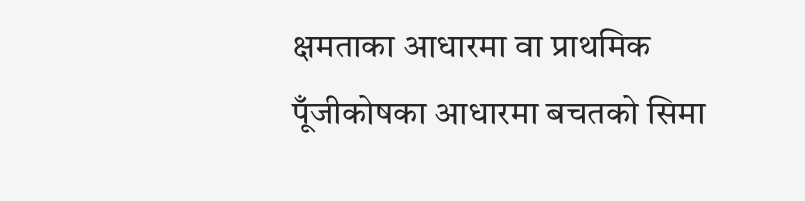क्षमताका आधारमा वा प्राथमिक पूँजीकोषका आधारमा बचतको सिमा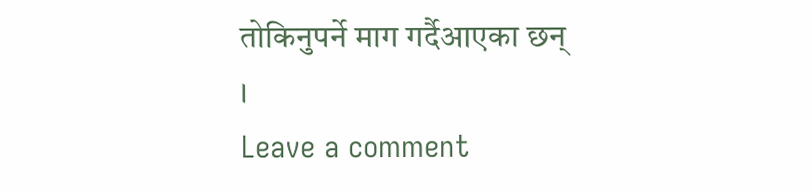तोकिनुपर्ने माग गर्दैआएका छन् ।
Leave a comment